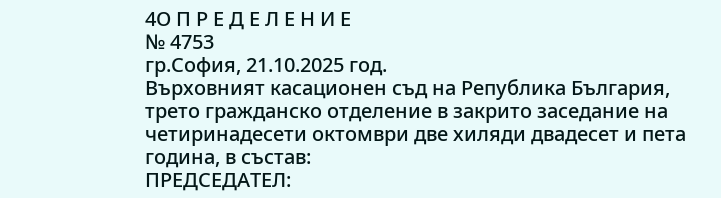4О П Р Е Д Е Л Е Н И Е
№ 4753
гр.София, 21.10.2025 год.
Върховният касационен съд на Република България, трето гражданско отделение в закрито заседание на четиринадесети октомври две хиляди двадесет и пета година, в състав:
ПРЕДСЕДАТЕЛ: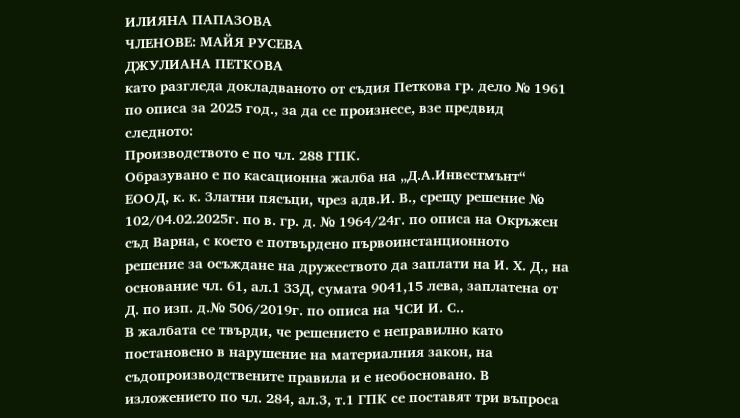ИЛИЯНА ПАПАЗОВА
ЧЛЕНОВЕ: МАЙЯ РУСЕВА
ДЖУЛИАНА ПЕТКОВА
като разгледа докладваното от съдия Петкова гр. дело № 1961 по описа за 2025 год., за да се произнесе, взе предвид следното:
Производството е по чл. 288 ГПК.
Образувано е по касационна жалба на „Д.А.Инвестмънт“ ЕООД, к. к. Златни пясъци, чрез адв.И. В., срещу решение № 102/04.02.2025г. по в. гр. д. № 1964/24г. по описа на Окръжен съд Варна, с което е потвърдено първоинстанционното решение за осъждане на дружеството да заплати на И. Х. Д., на основание чл. 61, ал.1 ЗЗД, сумата 9041,15 лева, заплатена от Д. по изп. д.№ 506/2019г. по описа на ЧСИ И. С..
В жалбата се твърди, че решението е неправилно като постановено в нарушение на материалния закон, на съдопроизводствените правила и е необосновано. В изложението по чл. 284, ал.3, т.1 ГПК се поставят три въпроса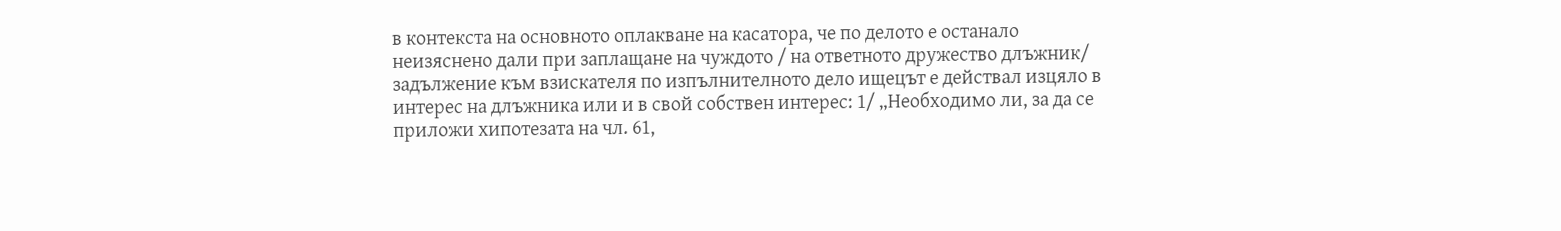в контекста на основното оплакване на касатора, че по делото е останало неизяснено дали при заплащане на чуждото / на ответното дружество длъжник/ задължение към взискателя по изпълнителното дело ищецът е действал изцяло в интерес на длъжника или и в свой собствен интерес: 1/ „Необходимо ли, за да се приложи хипотезата на чл. 61,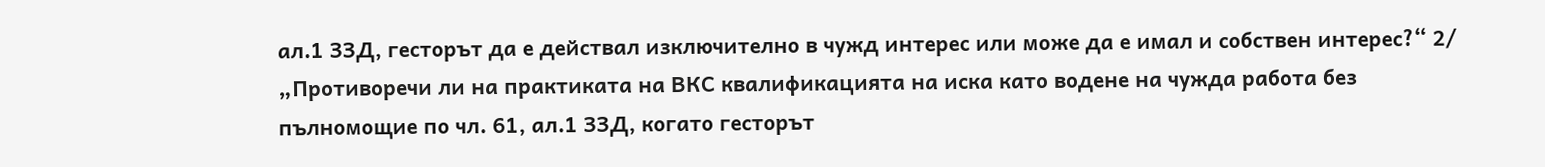ал.1 ЗЗД, гесторът да е действал изключително в чужд интерес или може да е имал и собствен интерес?“ 2/ „Противоречи ли на практиката на ВКС квалификацията на иска като водене на чужда работа без пълномощие по чл. 61, ал.1 ЗЗД, когато гесторът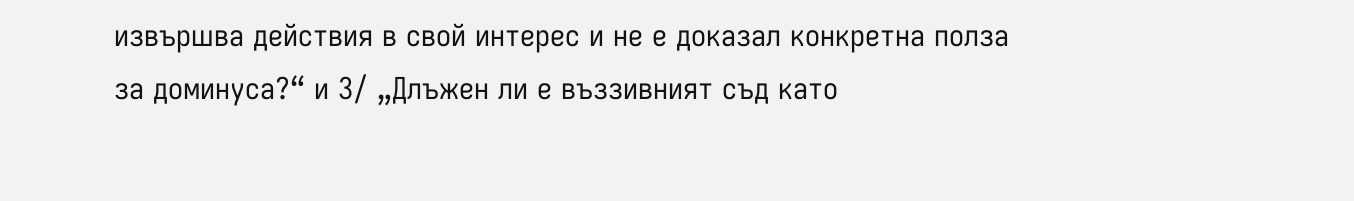извършва действия в свой интерес и не е доказал конкретна полза за доминуса?“ и 3/ „Длъжен ли е въззивният съд като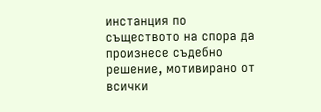инстанция по съществото на спора да произнесе съдебно решение, мотивирано от всички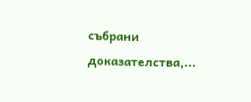събрани доказателства,...